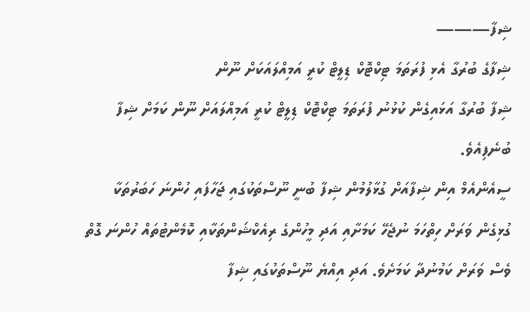ޝިފާ———
ޝިފާގެ ބުރުގާ އެޅި ފުރަތަމަ ޓިކްޓޮކް ޑިލީޓް ކުރީ އަމިއްލައަކަށް ނޫން
ޝިފާ ބުރުގާ އަޅައިގެން ކުޅުނު ފުރަތަމަ ޓިކްޓޮކް ޑިލީޓް ކުރީ އަމިއްލައަށް ނޫން ކަމަށް ޝިފާ ބުނެފިއެވެ.
ސީއެންއެމް އިން ޝިފާއަށް ގުޅާލުމުން ޝިފާ ބުނީ ނޫސްތަކުގައި ޖަހާފައި ހުންނަ ހަބަރުތަކާ ގުޅިގެން ވަރަށް ހިތްހަމަ ނުޖެހޭ ކަމަށާއި އަދި މީހުންގެ ރިއެކްޝަންތަކާއި ކޮމެންޓުތައް ހުންނަ ގޮތް ވެސް ވަރަށް ކަމުނުދާ ކަމަށެވެ. އަދި އިއްޔެ ނޫސްތަކުގައި ޝިފާ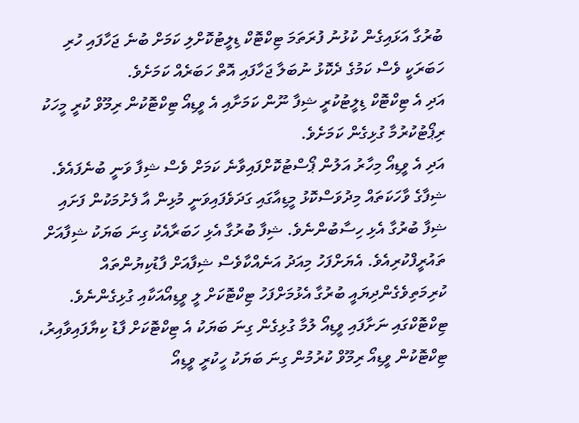ބުރުގާ އަޅައިގެން ކުޅުނު ފުރަތަމަ ޓިކްޓޮކް ޑިލީޓުކޮށްލި ކަމަށް ބުނެ ޖަހާފައި ހުރި ހަބަރަކީ ވެސް ކަމުގެ ދެކޮޅު ނުބަލާ ޖަހާފައި އޮތް ހަބަރެއް ކަމަށެވެ.
އަދި އެ ޓިކްޓޮކް ޑިލީޓުކުރީ ޝިފާ ނޫން ކަމަށާއި އެ ވީޑިއޯ ޓިކްޓޮކުން ރިމޫވް ކުރީ މީހަކު ރިޕޯޓުކުރުމާ ގުޅިގެން ކަމަށެވެ.
އަދި އެ ވީޑިއޯ މިހާރު އަލުން ޕޯސްޓުކޮށްފައިވާނެ ކަމަށް ވެސް ޝިފާ ވަނީ ބުނެފައެވެ.
ޝިފާގެ ވާހަކަތައް މިދުވަސްކޮޅު މީޑިއާގައި ގަދަވެފައިވަނީ މުޅިން އާ ފެށުމަކުން ފަށައި ޝިފާ ބުރުގާ އެޅި ހިސާބުންނެވެ. ޝިފާ ބުރުގާ އެޅި ހަބަރާއެކު ގިނަ ބަޔަކު ޝިފާއަށް ތައުރީފްކުރިއެވެ. އެޔަށްފަހު މިއަދު އަނެއްކާވެސް ޝިފާއަށް ފާޑުކިޔުންތައް ކުރިމަތިވެގެންދިޔައީ ބުރުގާ އެޅުމަށްފަހު ޓިކްޓޮކަށް ލީ ވީޑިއޯއަކާއި ގުޅިގެންނެވެ.
ޓިކްޓޮކްގައި ނަށާފައި ވީޑިއޯ ލުމާ ގުޅިގެން ގިނަ ބަޔަކު އެ ޓިކްޓޮކަށް ފާޑު ކިޔާފައިވާއިރު، ޓިކްޓޮކުން ވީޑިއޯ ރިމޫވް ކުރުމުން ގިނަ ބަޔަކު ހީކުރީ ވީޑިއޯ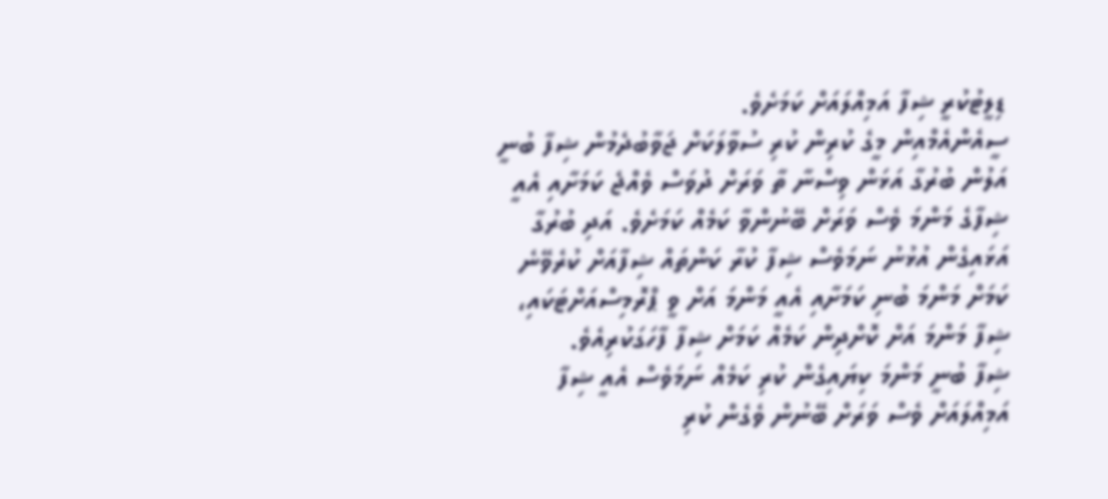ޑިލީޓުކުރީ ޝިފާ އަމިއްލައަށް ކަމަށެވެ.
ސީއެންއެމްއިން މީގެ ކުރިން ކުރި ސުވާލަކަށް ޖަވާބުދެމުން ޝިފާ ބުނީ އަލުން ބުރުގާ އަޅަން ވިސްނާ ތާ ވަރަށް ދުވަސް ވެއްޖެ ކަމަށާއި އެއީ ޝިފާގެ މަންމަ ވެސް ވަރަށް ބޭނުންވާ ކަމެއް ކަމަށެވެ. އަދި ބުރުގާ އަޅައިގެން އުޅުނު ނަމަވެސް ޝިފާ ކުރާ ކަންތައް ޝިފާއަށް ކުރެވޭނެ ކަމަށް މަންމަ ބުނި ކަމަށާއި އެއީ މަންމަ އަށް ވީ ޕްރޮމިސްއަށްޓަކައި، ޝިފާ މަންމަ އަށް ކޮށްދިން ކަމެއް ކަމަށް ޝިފާ ފާހަގަކުރިއެވެ.
ޝިފާ ބުނީ މަންމަ ކިޔައިގެން ކުރި ކަމެއް ނަމަވެސް އެއީ ޝިފާ އަމިއްލައަށް ވެސް ވަރަށް ބޭނުން ވެގެން ކުރި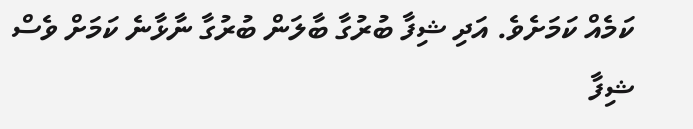ކަމެއް ކަމަށެވެ. އަދި ޝިފާ ބުރުގާ ބާލަން ބުރުގާ ނާޅާނެ ކަމަށް ވެސް ޝިފާ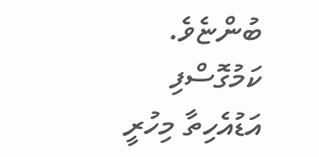ބުންޏެވެ.
ކަމުގޮސްފި
އަޑުއެހިތާ މިހުރީ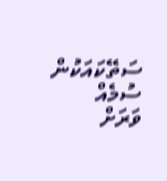ސަތޭކައަކުން ސުމެއް
ވަރަށް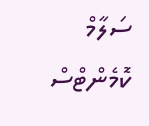ސަލާމް
ކޮމެންޓްސް